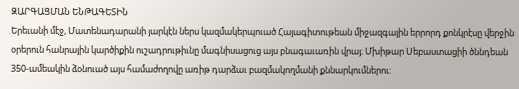ԶԱՐԳԱՑՄԱՆ ԵՆԹԱԳԵՏԻՆ
Երեւանի մէջ, Մատենադարանի յարկէն ներս կազմակերպուած Հայագիտութեան միջազգային երրորդ քոնկրէսը վերջին օրերուն հանրային կարծիքին ուշադրութիւնը մագնիսացուց այս բնագաւառին վրայ։ Մխիթար Սեբաստացիի ծննդեան 350-ամեակին ձօնուած այս համաժողովը առիթ դարձաւ բազմակողմանի քննարկումներու։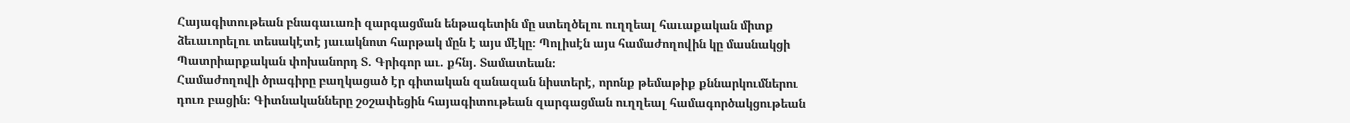Հայագիտութեան բնագաւառի զարգացման ենթագետին մը ստեղծելու ուղղեալ հաւաքական միտք ձեւաւորելու տեսակէտէ յաւակնոտ հարթակ մըն է այս մէկը։ Պոլիսէն այս համաժողովին կը մասնակցի Պատրիարքական փոխանորդ Տ. Գրիգոր աւ. քհնյ. Տամատեան։
Համաժողովի ծրագիրը բաղկացած էր գիտական զանազան նիստերէ, որոնք թեմաթիք քննարկումներու դուռ բացին։ Գիտնականները շօշափեցին հայագիտութեան զարգացման ուղղեալ համագործակցութեան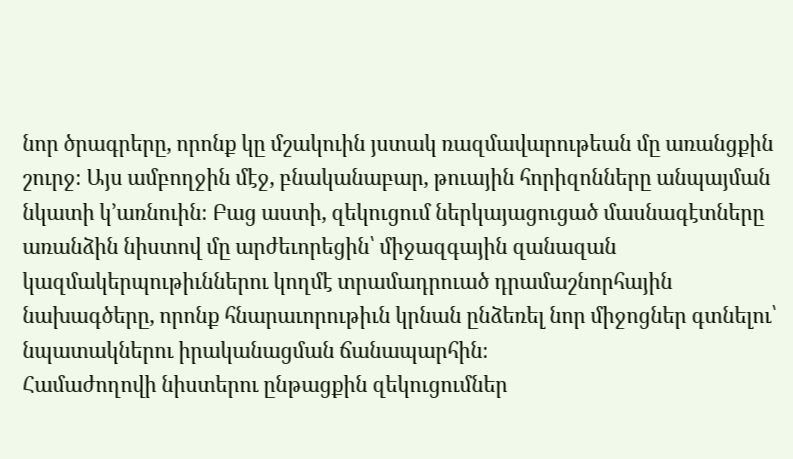նոր ծրագրերը, որոնք կը մշակուին յստակ ռազմավարութեան մը առանցքին շուրջ։ Այս ամբողջին մէջ, բնականաբար, թուային հորիզոնները անպայման նկատի կ՚առնուին։ Բաց աստի, զեկուցում ներկայացուցած մասնագէտները առանձին նիստով մը արժեւորեցին՝ միջազգային զանազան կազմակերպութիւններու կողմէ տրամադրուած դրամաշնորհային նախագծերը, որոնք հնարաւորութիւն կրնան ընձեռել նոր միջոցներ գտնելու՝ նպատակներու իրականացման ճանապարհին։
Համաժողովի նիստերու ընթացքին զեկուցումներ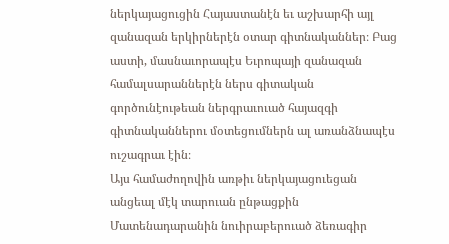ներկայացուցին Հայաստանէն եւ աշխարհի այլ զանազան երկիրներէն օտար գիտնականներ։ Բաց աստի, մասնաւորապէս Եւրոպայի զանազան համալսարաններէն ներս գիտական գործունէութեան ներգրաւուած հայազգի գիտնականներու մօտեցումներն ալ առանձնապէս ուշագրաւ էին։
Այս համաժողովին առթիւ ներկայացուեցան անցեալ մէկ տարուան ընթացքին Մատենադարանին նուիրաբերուած ձեռագիր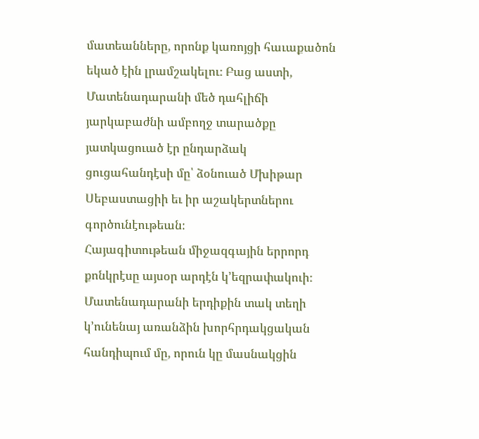մատեանները, որոնք կառոյցի հաւաքածոն եկած էին լրամշակելու։ Բաց աստի, Մատենադարանի մեծ դահլիճի յարկաբաժնի ամբողջ տարածքը յատկացուած էր ընդարձակ ցուցահանդէսի մը՝ ձօնուած Մխիթար Սեբաստացիի եւ իր աշակերտներու գործունէութեան։
Հայագիտութեան միջազգային երրորդ քոնկրէսը այսօր արդէն կ՚եզրափակուի։ Մատենադարանի երդիքին տակ տեղի կ՚ունենայ առանձին խորհրդակցական հանդիպում մը, որուն կը մասնակցին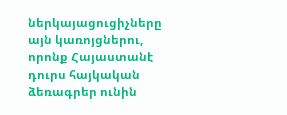ներկայացուցիչները այն կառոյցներու, որոնք Հայաստանէ դուրս հայկական ձեռագրեր ունին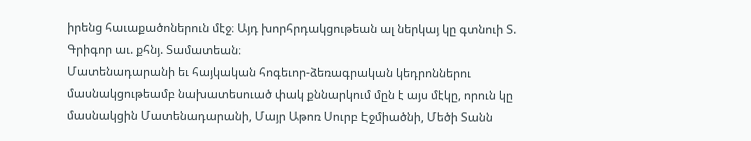իրենց հաւաքածոներուն մէջ։ Այդ խորհրդակցութեան ալ ներկայ կը գտնուի Տ. Գրիգոր աւ. քհնյ. Տամատեան։
Մատենադարանի եւ հայկական հոգեւոր-ձեռագրական կեդրոններու մասնակցութեամբ նախատեսուած փակ քննարկում մըն է այս մէկը, որուն կը մասնակցին Մատենադարանի, Մայր Աթոռ Սուրբ Էջմիածնի, Մեծի Տանն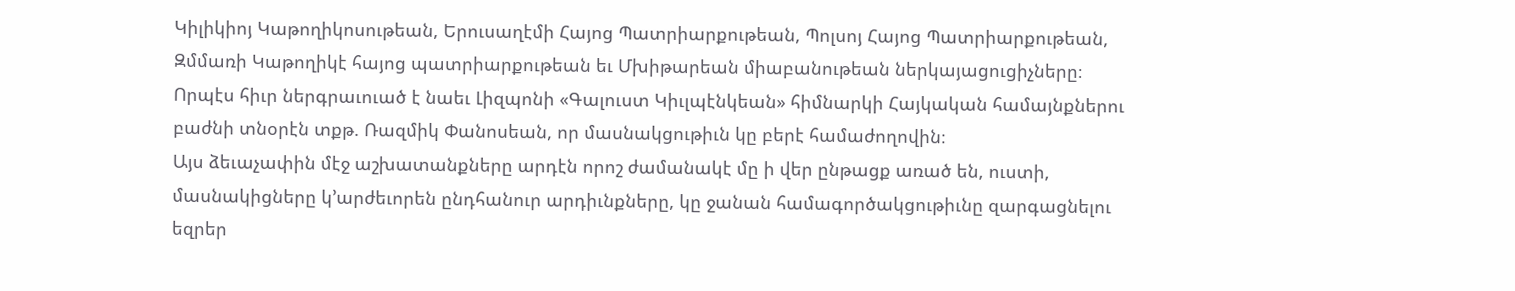Կիլիկիոյ Կաթողիկոսութեան, Երուսաղէմի Հայոց Պատրիարքութեան, Պոլսոյ Հայոց Պատրիարքութեան, Զմմառի Կաթողիկէ հայոց պատրիարքութեան եւ Մխիթարեան միաբանութեան ներկայացուցիչները։ Որպէս հիւր ներգրաւուած է նաեւ Լիզպոնի «Գալուստ Կիւլպէնկեան» հիմնարկի Հայկական համայնքներու բաժնի տնօրէն տքթ. Ռազմիկ Փանոսեան, որ մասնակցութիւն կը բերէ համաժողովին։
Այս ձեւաչափին մէջ աշխատանքները արդէն որոշ ժամանակէ մը ի վեր ընթացք առած են, ուստի, մասնակիցները կ՚արժեւորեն ընդհանուր արդիւնքները, կը ջանան համագործակցութիւնը զարգացնելու եզրեր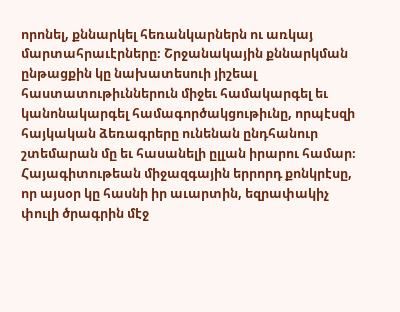որոնել, քննարկել հեռանկարներն ու առկայ մարտահրաւէրները։ Շրջանակային քննարկման ընթացքին կը նախատեսուի յիշեալ հաստատութիւններուն միջեւ համակարգել եւ կանոնակարգել համագործակցութիւնը, որպէսզի հայկական ձեռագրերը ունենան ընդհանուր շտեմարան մը եւ հասանելի ըլլան իրարու համար։
Հայագիտութեան միջազգային երրորդ քոնկրէսը, որ այսօր կը հասնի իր աւարտին, եզրափակիչ փուլի ծրագրին մէջ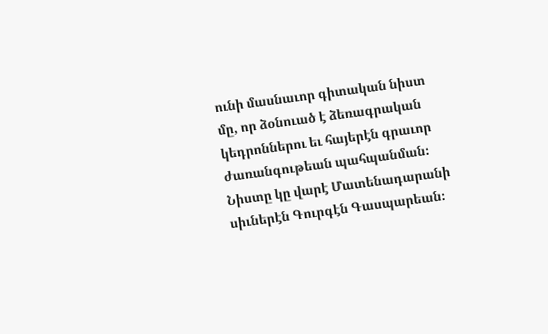ունի մասնաւոր գիտական նիստ մը, որ ձօնուած է ձեռագրական կեդրոններու եւ հայերէն գրաւոր ժառանգութեան պահպանման։ Նիստը կը վարէ Մատենադարանի սիւներէն Գուրգէն Գասպարեան։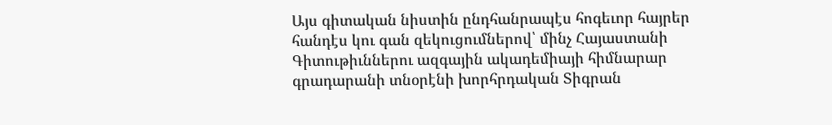Այս գիտական նիստին ընդհանրապէս հոգեւոր հայրեր հանդէս կու գան զեկուցումներով՝ մինչ Հայաստանի Գիտութիւններու ազգային ակադեմիայի հիմնարար գրադարանի տնօրէնի խորհրդական Տիգրան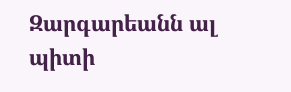Զարգարեանն ալ պիտի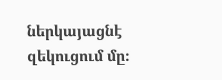ներկայացնէ զեկուցում մը։